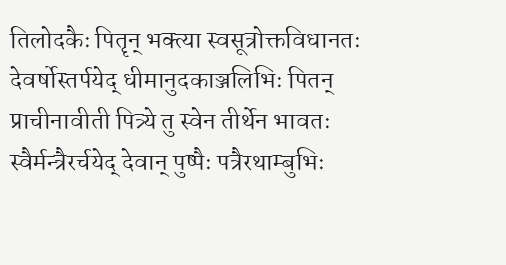तिलोदकैः पितॄन् भक्त्या स्वसूत्रोक्तविधानतः
देवर्षोस्तर्पयेद् धीमानुदकाञ्जलिभिः पितन्
प्राचीनावीती पित्र्ये तु स्वेन तीर्थेन भावतः
स्वैर्मन्त्रैरर्चयेद् देवान् पुष्पैः पत्रैरथाम्बुभिः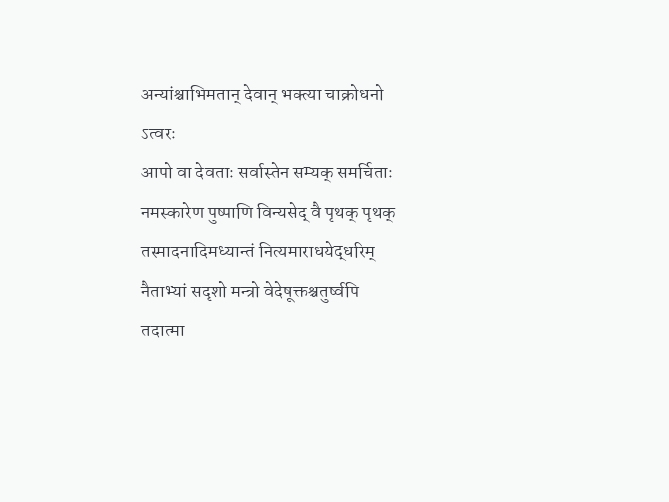अन्यांश्चाभिमतान् देवान् भक्त्या चाक्रोधनो ऽत्वरः
आपो वा देवताः सर्वास्तेन सम्यक् समर्चिताः
नमस्कारेण पुष्पाणि विन्यसेद् वै पृथक् पृथक्
तस्मादनादिमध्यान्तं नित्यमाराधयेद्धरिम्
नैताभ्यां सदृशो मन्त्रो वेदेषूक्तश्चतुर्ष्वपि
तदात्मा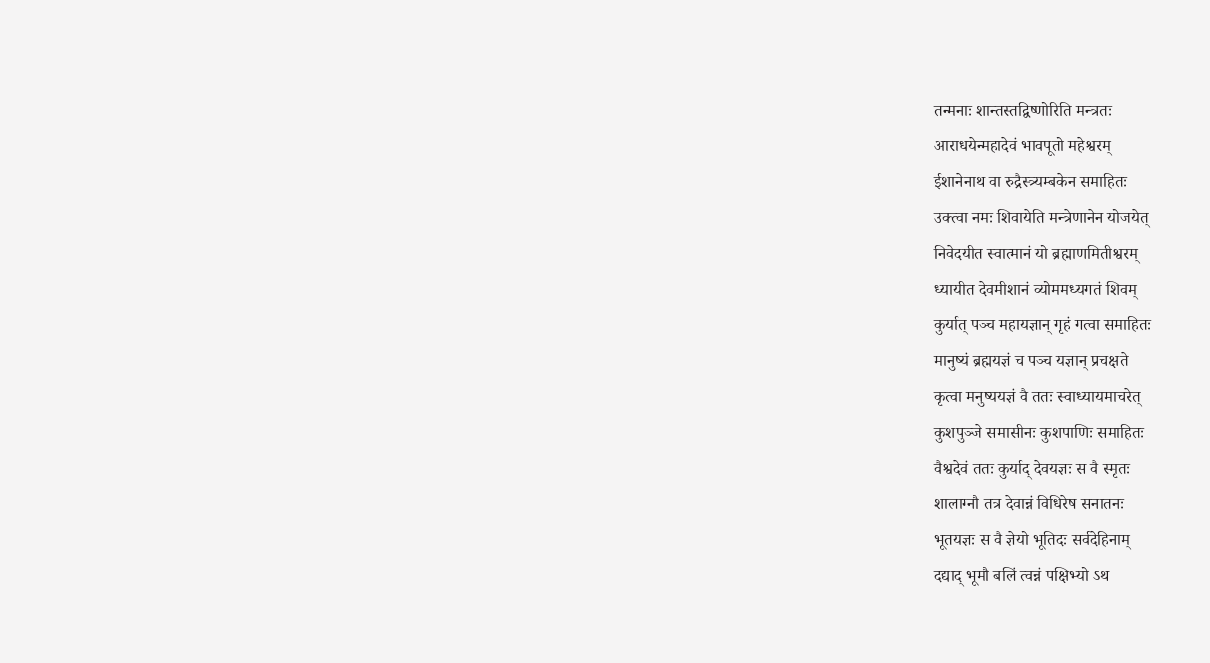तन्मनाः शान्तस्तद्विष्णोरिति मन्त्रतः
आराधयेन्महादेवं भावपूतो महेश्वरम्
ईशानेनाथ वा रुद्रैस्त्र्यम्बकेन समाहितः
उक्त्वा नमः शिवायेति मन्त्रेणानेन योजयेत्
निवेदयीत स्वात्मानं यो ब्रह्माणमितीश्वरम्
ध्यायीत देवमीशानं व्योममध्यगतं शिवम्
कुर्यात् पञ्च महायज्ञान् गृहं गत्वा समाहितः
मानुष्यं ब्रह्मयज्ञं च पञ्च यज्ञान् प्रचक्षते
कृत्वा मनुष्ययज्ञं वै ततः स्वाध्यायमाचरेत्
कुशपुञ्जे समासीनः कुशपाणिः समाहितः
वैश्वदेवं ततः कुर्याद् देवयज्ञः स वै स्मृतः
शालाग्नौ तत्र देवान्नं विधिरेष सनातनः
भूतयज्ञः स वै ज्ञेयो भूतिदः सर्वदेहिनाम्
दद्याद् भूमौ बलिं त्वन्नं पक्षिभ्यो ऽथ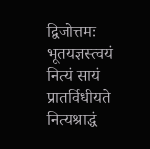द्विजोत्तमः
भूतयज्ञस्त्वयं नित्यं सायं प्रातर्विधीयते
नित्यश्राद्धं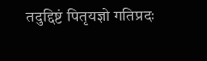तदुद्दिष्टं पितृयज्ञो गतिप्रदः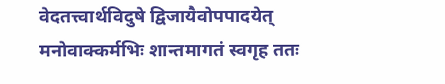वेदतत्त्वार्थविदुषे द्विजायैवोपपादयेत्
मनोवाक्कर्मभिः शान्तमागतं स्वगृह ततः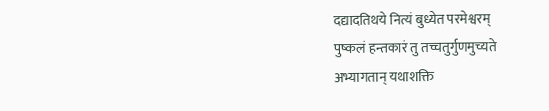दद्यादतिथये नित्यं बुध्येत परमेश्वरम्
पुष्कलं हन्तकारं तु तच्चतुर्गुणमुच्यते
अभ्यागतान् यथाशक्ति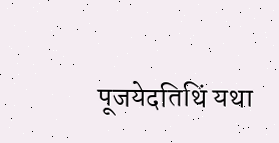पूजयेदतिथिं यथा